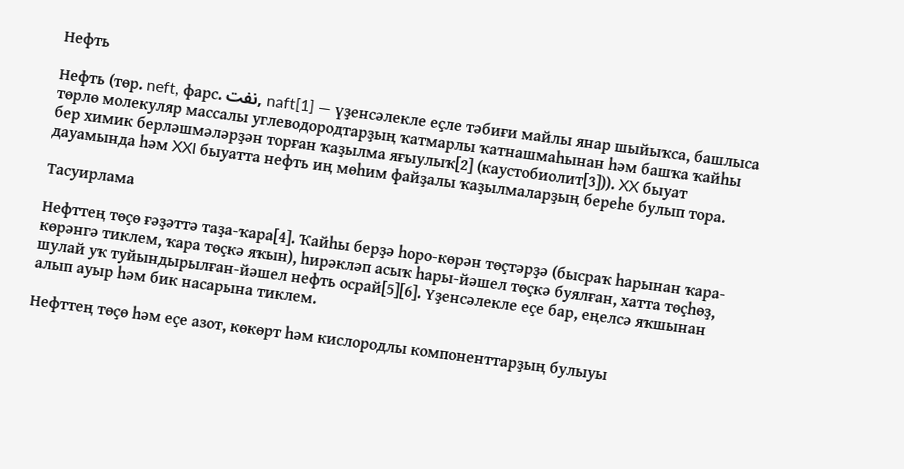Нефть

Нефть (төр. neft, фарс. نفت, naft[1] — үҙенсәлекле еҫле тәбиғи майлы янар шыйыҡса, башлыса төрлө молекуляр массалы углеводородтарҙың ҡатмарлы ҡатнашмаһынан һәм башҡа ҡайһы бер химик берләшмәләрҙән торған ҡаҙылма яғыулыҡ[2] (каустобиолит[3])). XX быуат дауамында һәм XXI быуатта нефть иң мөһим файҙалы ҡаҙылмаларҙың береһе булып тора.

Тасуирлама

Нефттең төҫө ғәҙәттә таҙа-ҡара[4]. Ҡайһы берҙә һоро-көрән төҫтәрҙә (бысраҡ һарынан ҡара-көрәнгә тиклем, ҡара төҫкә яҡын), һирәкләп асыҡ һары-йәшел төҫкә буялған, хатта төҫһөҙ, шулай уҡ туйындырылған-йәшел нефть осрай[5][6]. Үҙенсәлекле еҫе бар, еңелсә яҡшынан алып ауыр һәм бик насарына тиклем.

Нефттең төҫө һәм еҫе азот, көкөрт һәм кислородлы компоненттарҙың булыуы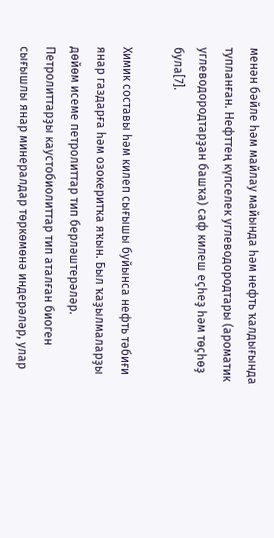менән бәйле һәм майлау майында һәм нефть ҡалдығында тупланған. Нефттең күпселек углеводородтары (ароматик углеводородтарҙан башҡа) саф килеш еҫһеҙ һәм төҫһөҙ була[7].

Химик составы һәм килеп сығышы буйынса нефть тәбиғи янар газдарға һәм озокеритҡа яҡын. Был ҡаҙылмаларҙы дөйөм исеме петролиттар тип берләштерәләр. Петролиттарҙы каустобиолиттар тип аталған биоген сығышлы янар минералдар төркөмөнә индерәләр, улар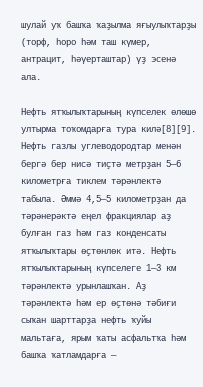шулай уҡ башҡа ҡаҙылма яғыулыҡтарҙы (торф, һоро һәм таш күмер, антрацит, һәүерташтар) үҙ эсенә ала.

Нефть ятҡылыҡтарының күпселек өлөшө ултырма тоҡомдарға тура килә[8][9]. Нефть газлы углеводородтар менән бергә бер нисә тиҫтә метрҙан 5—6 километрға тиклем тәрәнлектә табыла. Әммә 4,5—5 километрҙан да тәрәнерәктә еңел фракциялар аҙ булған газ һәм газ конденсаты ятҡылыҡтары өҫтөнлөк итә. Нефть ятҡылыҡтарының күпселеге 1—3 км тәрәнлектә урынлашҡан. Аҙ тәрәнлектә һәм ер өҫтөнә тәбиғи сыҡан шарттарҙа нефть ҡуйы мальтаға, ярым ҡаты асфальтҡа һәм башҡа ҡатламдарға —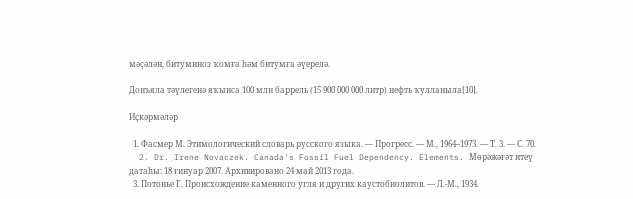мәҫәлән, битуминоз ҡомға һәм битумға әүерелә.

Донъяла тәүлегенә яҡынса 100 млн баррель (15 900 000 000 литр) нефть ҡулланыла[10].

Иҫкәрмәләр

  1. Фасмер М. Этимологический словарь русского языка. — Прогресс. — М., 1964–1973. — Т. 3. — С. 70.
  2. Dr. Irene Novaczek. Canada's Fossil Fuel Dependency. Elements. Мөрәжәғәт итеү датаһы: 18 ғинуар 2007. Архивировано 24 май 2013 года.
  3. Потонье Г. Происхождение каменного угля и других каустобиолитов. — Л.-М., 1934.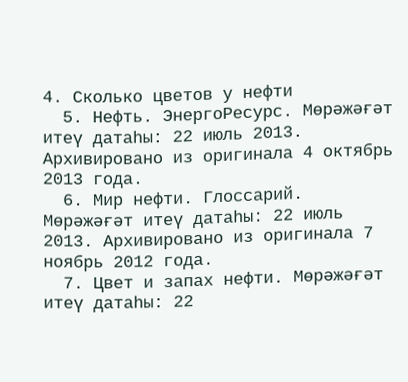4. Сколько цветов у нефти
  5. Нефть. ЭнергоРесурс. Мөрәжәғәт итеү датаһы: 22 июль 2013. Архивировано из оригинала 4 октябрь 2013 года.
  6. Мир нефти. Глоссарий. Мөрәжәғәт итеү датаһы: 22 июль 2013. Архивировано из оригинала 7 ноябрь 2012 года.
  7. Цвет и запах нефти. Мөрәжәғәт итеү датаһы: 22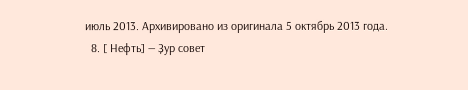июль 2013. Архивировано из оригинала 5 октябрь 2013 года.
  8. [ Нефть] — Ҙур совет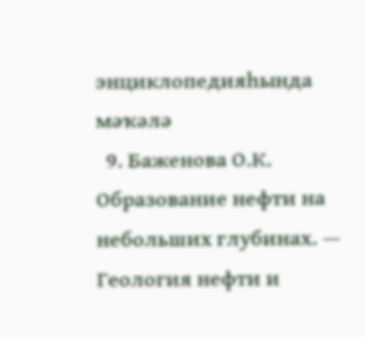энциклопедияһында мәҡәлә
  9. Баженова О.К. Образование нефти на небольших глубинах. — Геология нефти и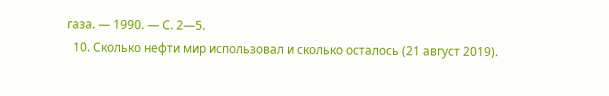газа. — 1990. — С. 2—5.
  10. Сколько нефти мир использовал и сколько осталось (21 август 2019).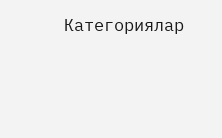Категориялар